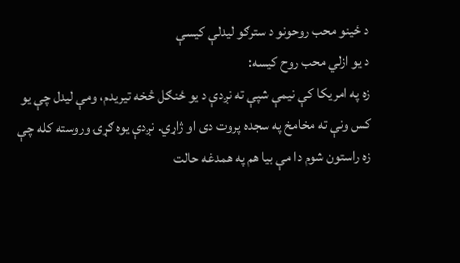د ځینو محب روحونو د سترګو لیدلې کیسې
د یو ازلي محب روح کیسه:
زه په امریکا کې نیمې شپې ته نږدې د یو ځنګل څخه تیریدم، ومې لیدل چې یو کس ونې ته مخامخ په سجده پروت دی او ژاړي. نږدې یوه ګړۍ وروسته کله چې زه راستون شوم دا مې بیا هم په همدغه حالت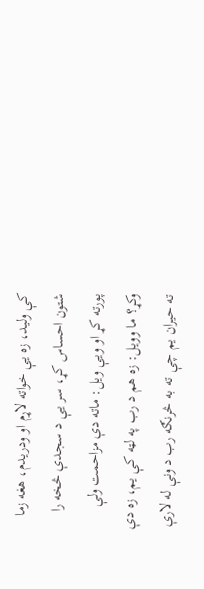کې ولید، زه یې خواته لاړم او ودریدم، هغه زما شتون احساس کړ، سر یې د سجدې څخه را پورته کړ او ویې ویل: ماته دې مزاحمت ولې وکړ؟ ما وویل: زه هم د رب په لټه کې یم، زه دې ته حیران یم چې ته به څرنګه رب د ونې له لارې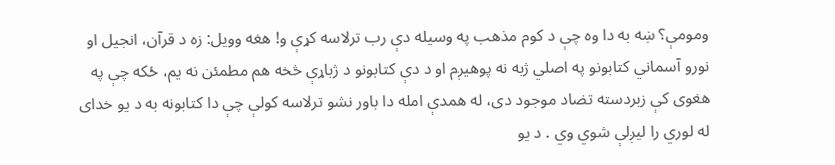ومومې؟ ښه به دا وه چې د کوم مذهب په وسیله دې رب ترلاسه کړې و! هغه وویل: زه د قرآن، انجیل او نورو آسماني کتابونو په اصلي ژبه نه پوهیږم او د دې کتابونو د ژباړې څخه هم مطمئن نه یم، ځکه چې په هغوی کې زبردسته تضاد موجود دی، له همدې امله دا باور نشو ترلاسه کولې چې دا کتابونه به د یو خدای له لوري را لیږلې شوي وي . د یو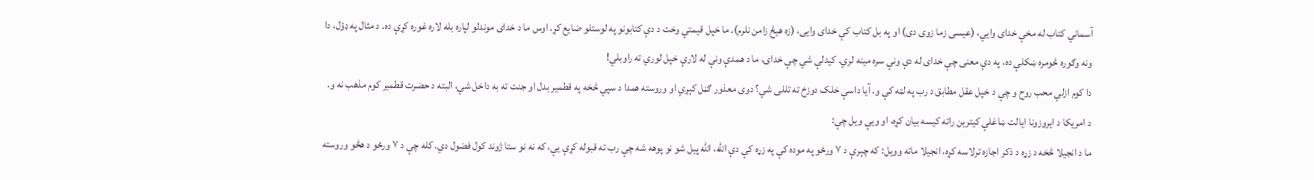آسماني کتاب له مخې خدای وایي، (عیسی زما زوی دی) او په بل کتاب کې خدای وایی، (زه هیڅ زامن نلرم). ما خپل قیمتي وخت د دې کتابونو په لوستلو ضایع کړ. اوس ما د خدای موندلو لپاره بله لاره غوره کړې ده. د مثال په ډؤل، دا ونه وګوره څومره ښکلې ده، په دې معنی چې خدای له دې ونې سره مینه لري. کیدلې شي چې خدای، ما د همدې ونې له لارې خپل لوري ته راوبلي!
دا کوم ازلي محب روح و چې د خپل عقل مطابق د رب په لټه کې و. آیا داسې خلک دوزخ ته تللی شي؟ دوی معذور ګڼل کېږي او وروسته همدا د سپي څخه په قطمیر بدل او جنت ته به داخل شي، البته د حضرت قطمیر کوم مذهب نه و.
د امریکا د ایروزونا ایالت ښاغلې کیترین راته کیسه بیان کړه، او ویې ویل چې:
ما د انجیلا څخه د زړه د ذکر اجازه ترلاسه کړه، انجیلا ماته وویل: که چېرې د ۷ ورځو په موده کې په زړه کې دې الله، الله پیل شو نو پوهه شه چې رب ته قبوله کړې یې، که نه نو ستا ژوند کول فضول دي. کله چې د ۷ ورځو د هڅو وروسته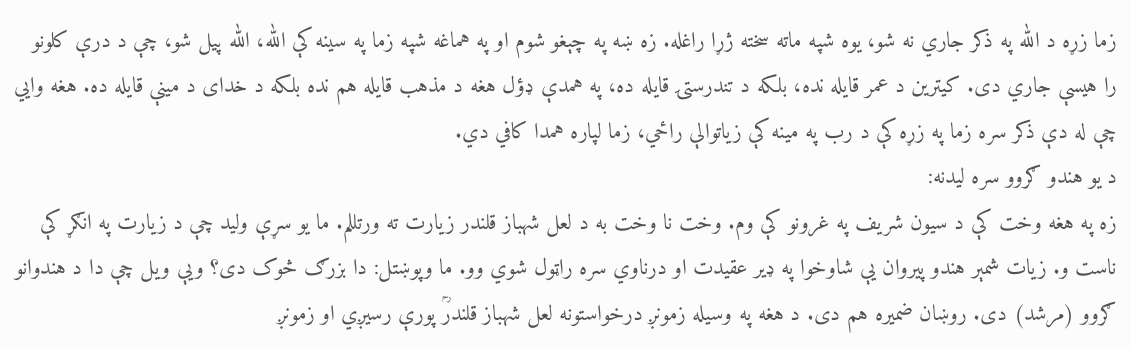زما زړه د الله په ذکر جاري نه شو، یوه شپه ماته سخته ژړا راغله. زه ښه په چېغو شوم او په هماغه شپه زما په سینه کې الله، الله پیل شو، چې د درې کلونو را هیسې جاري دی. کیترین د عمر قایله نده، بلکه د تندرستۍ قایله ده، په همدې ډؤل هغه د مذهب قایله هم نده بلکه د خدای د مینې قایله ده. هغه وایي چې له دې ذکر سره زما په زړه کې د رب په مینه کې زیاتوالې راځي، زما لپاره همدا کافي دي.
د یو هندو ګروو سره لیدنه:
زه په هغه وخت کې د سیون شریف په غرونو کې وم. وخت نا وخت به د لعل شهباز قلندر زیارت ته ورتللم. ما یو سړې ولید چې د زیارت په انګړ کې ناست و. زیات شمېر هندو پیروان یې شاوخوا په ډیر عقیدت او درناوي سره راټول شوي وو. ما وپوښتل: دا بزرګ څوک دی؟ ویې ویل چې دا د هندوانو ګروو (مرشد) دی. روښان ضمیره هم دی. د هغه په وسیله زمونږ درخواستونه لعل شهباز قلندرؒ پورې رسیږي او زمونږ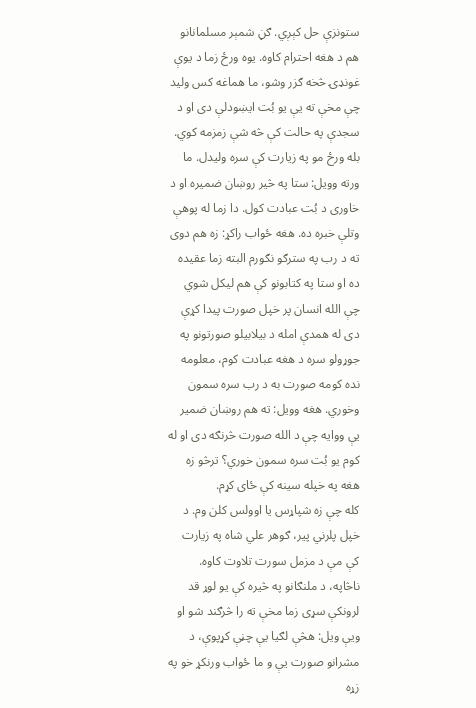ستونزې حل کېږي. ګڼ شمېر مسلمانانو هم د هغه احترام کاوه. یوه ورځ زما د یوې غونډۍ څخه ګزر وشو، ما هماغه کس ولید چې مخې ته یې یو بُت ایښودلې دی او د سجدې په حالت کې څه شې زمزمه کوي. بله ورځ مو په زیارت کې سره ولیدل. ما ورته وویل: ستا په څیر روښان ضمیره او د خاوری د بُت عبادت کول. دا زما له پوهې وتلې خبره ده. هغه ځواب راکړ: زه هم دوی ته د رب په سترګو نګورم البته زما عقیده ده او ستا په کتابونو کې هم لیکل شوي چې الله انسان پر خپل صورت پیدا کړې دی له همدې امله د بیلابیلو صورتونو په جوړولو سره د هغه عبادت کوم، معلومه نده کومه صورت به د رب سره سمون وخوري. هغه وویل: ته هم روښان ضمیر یې ووایه چې د الله صورت څرنګه دی او له کوم یو بُت سره سمون خوري؟ ترڅو زه هغه په خپله سینه کې ځای کړم.
کله چې زه شپاړس یا اوولس کلن وم. د خپل پلرني پیر، ګوهر علي شاه په زیارت کې مې د مزمل سورت تلاوت کاوه. ناڅاپه، د ملنګانو په څیره کې یو لوړ قد لرونکې سړی زما مخې ته را څرګند شو او ویې ویل: هڅې لګیا یې چڼې کړپوې، د مشرانو صورت یې و ما ځواب ورنکړ خو په زړه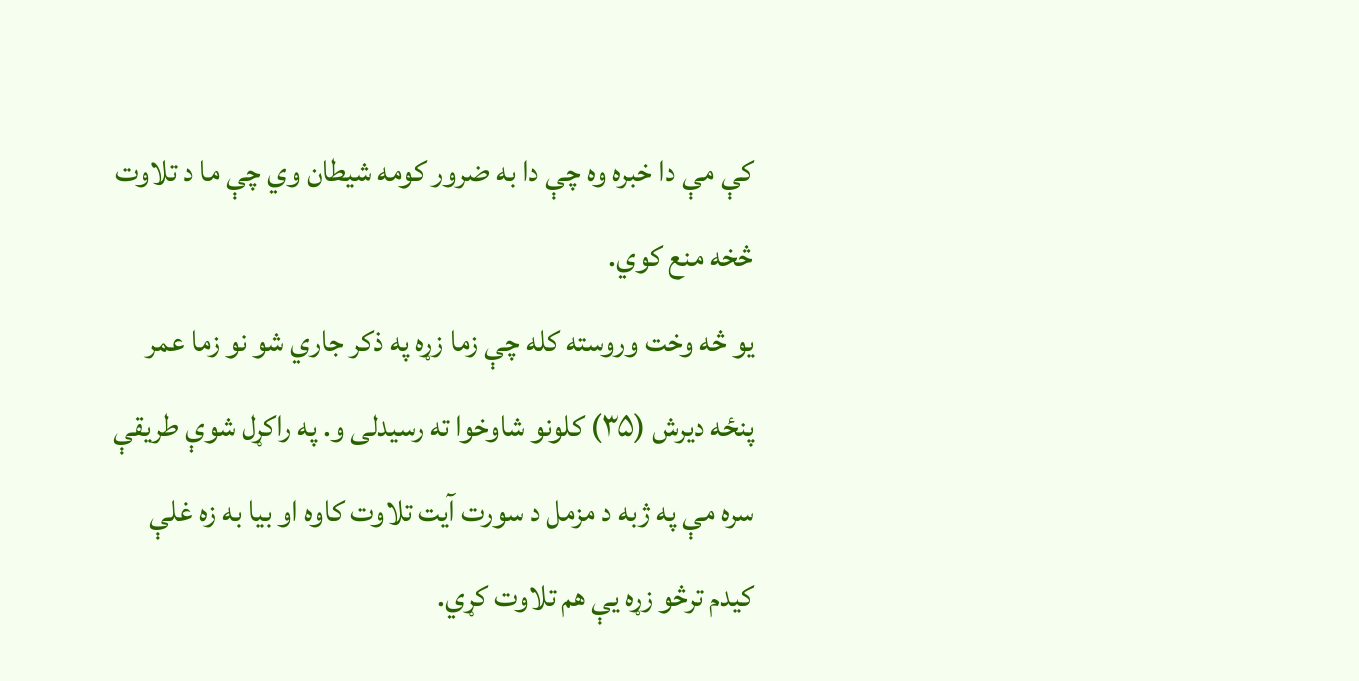کې مې دا خبره وه چې دا به ضرور کومه شیطان وي چې ما د تلاوت څخه منع کوي.
یو څه وخت وروسته کله چې زما زړه په ذکر جاري شو نو زما عمر پنځه دیرش (۳۵) کلونو شاوخوا ته رسیدلی و. په راکړل شوې طریقې سره مې په ژبه د مزمل د سورت آیت تلاوت کاوه او بیا به زه غلې کیدم ترڅو زړه یې هم تلاوت کړي.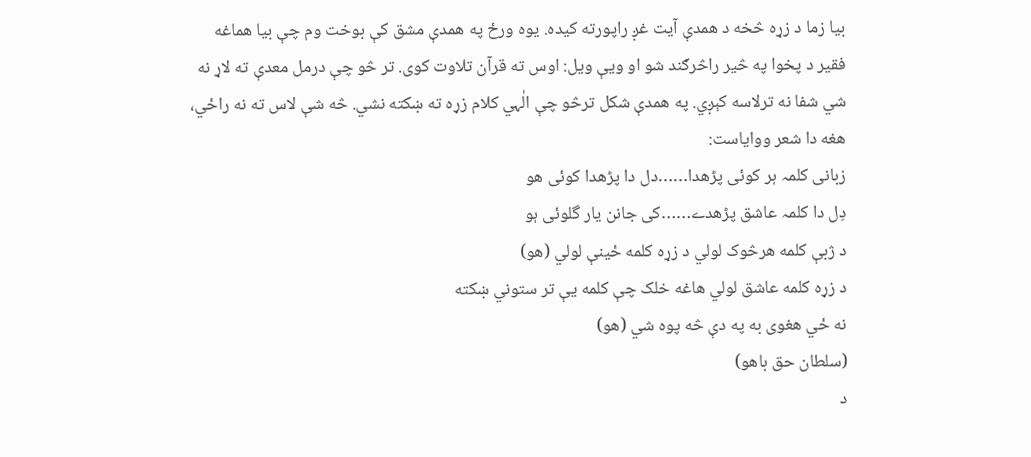بیا زما د زړه څخه د همدې آیت غږ راپورته کیده. یوه ورځ په همدې مشق کې بوخت وم چې بیا هماغه فقیر د پخوا په څیر راڅرګند شو او ویې ویل: اوس ته قرآن تلاوت کوی. تر څو چې درمل معدې ته لاړ نه شي شفا نه ترلاسه کېږي. په همدې شکل ترڅو چې الٰہي کلام زړه ته ښکته نشي. څه شې لاس ته نه راځي، هغه دا شعر ووایاست:
زبانی کلمہ ہر کوئی پڑھدا……دل دا پڑھدا کوئی ھو
دِل دا کلمہ عاشق پڑھدے……کی جانن یار گلوئی ہو
د ژبې کلمه هرڅوک لولي د زړه کلمه ځینې لولي (هو)
د زړه کلمه عاشق لولي هاغه خلک چې کلمه یې تر ستوني ښکته
نه ځي هغوی به په دې څه پوه شي (هو)
(سلطان حق باهو)
د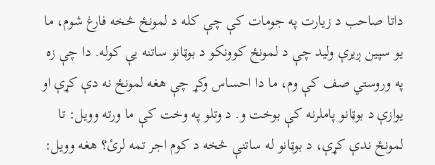داتا صاحب د زیارت په جومات کې چې کله د لمونځ څخه فارغ شوم، ما یو سپین ږیرې ولید چې د لمونځ کوونکو د بوټانو ساتنه یې کوله. دا چې زه په وروستي صف کې وم، ما دا احساس وکړ چې هغه لمونځ نه دې کړې او یوازې د بوټانو پاملرنه کې بوخت و. د وتلو په وخت کې ما ورته وویل: تا لمونځ ندې کړې، د بوټانو له ساتنې څخه د کوم اجر تمه لرئ؟ هغه وویل: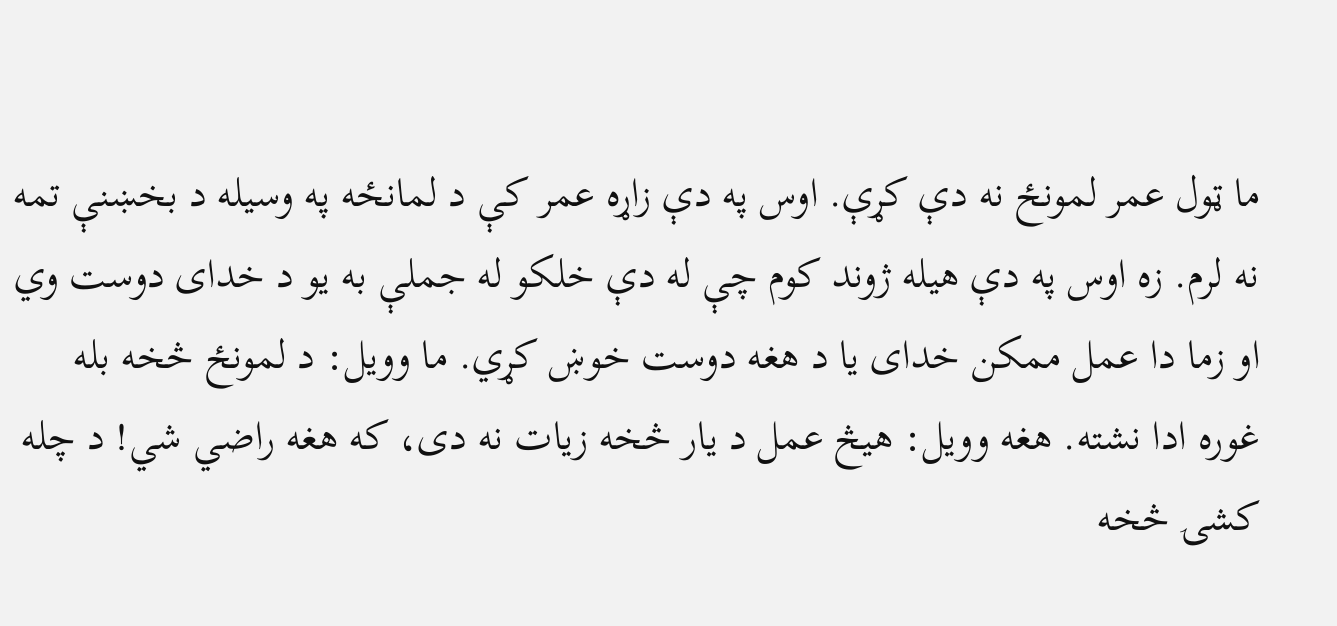ما ټول عمر لمونځ نه دې کړې. اوس په دې زاړه عمر کې د لمانځه په وسیله د بخښنې تمه نه لرم. زه اوس په دې هیله ژوند کوم چې له دې خلکو له جملې به یو د خدای دوست وي او زما دا عمل ممکن خدای یا د هغه دوست خوښ کړي. ما وویل: د لمونځ څخه بله غوره ادا نشته. هغه وویل: هیڅ عمل د یار څخه زیات نه دی، که هغه راضي شي! د چله کشۍ څخه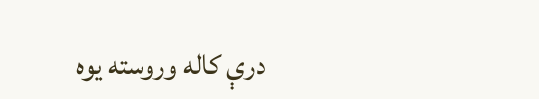درې کاله وروسته یوه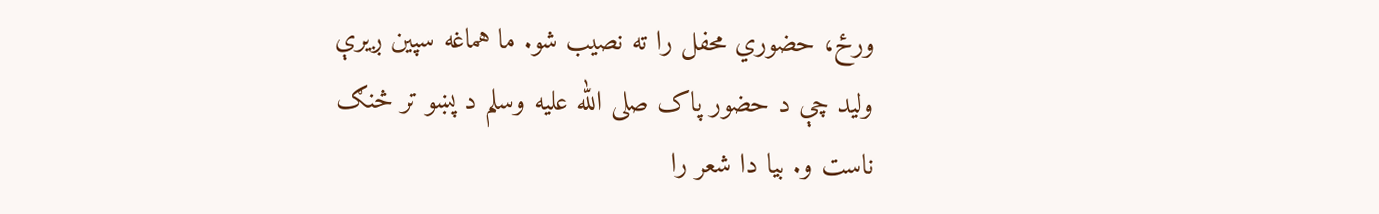ورځ، حضوري محفل را ته نصیب شو. ما هماغه سپین ږیرې ولید چې د حضور پاک صلى الله عليه وسلم د پښو تر څنګ ناست و. بیا دا شعر را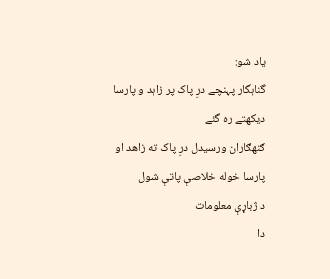یاد شو:
گناہگار پہنچے درِ پاک پر زاہد و پارسا دیکھتے رہ گئے
ګنهګاران ورسیدل درِ پاک ته زاهد او پارسا خوله خلاصې پاتې شول
د ژباړې معلومات
دا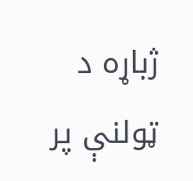ژباړه د ټولنې پر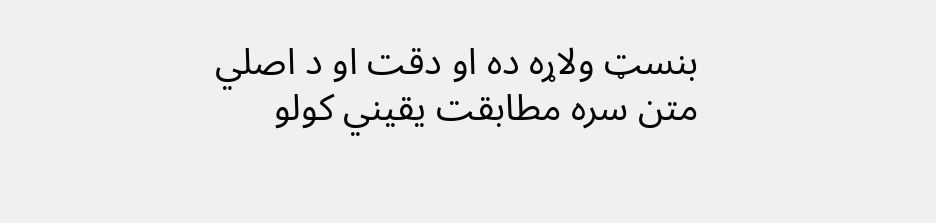بنسټ ولاړه ده او دقت او د اصلي متن سره مطابقت یقیني کولو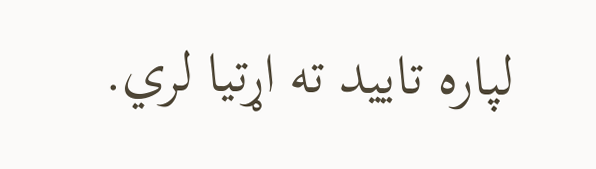لپاره تایید ته اړتیا لري.